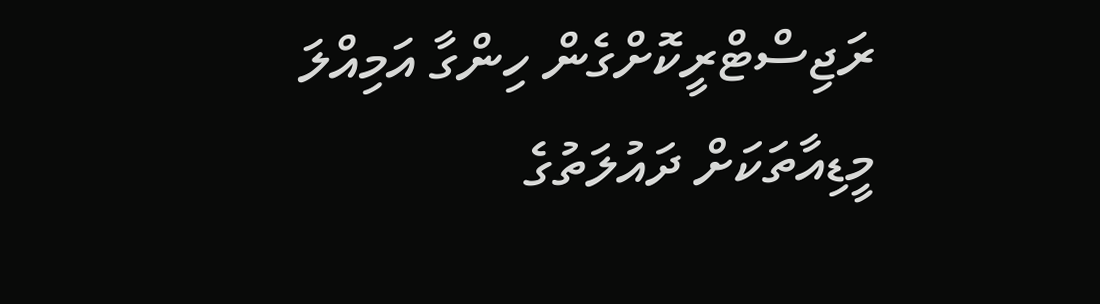ރަޖިސްޓްރީކޮށްގެން ހިންގާ އަމިއްލަ މީޑިއާތަކަށް ދައުލަތުގެ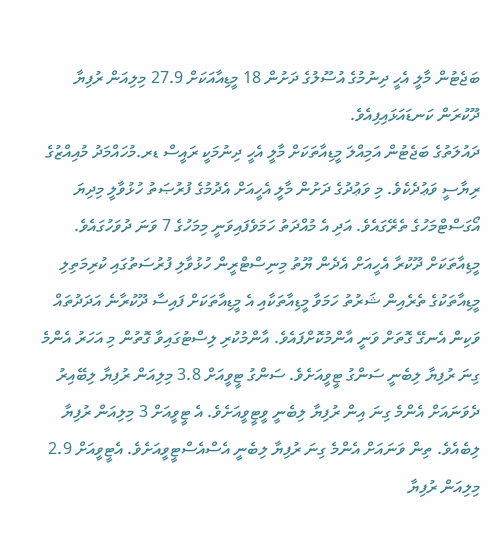ބަޖެޓުން މާލީ އެހީ ދިނުމުގެ އުސޫލުގެ ދަށުން 18 މީޑިއާއަކަށް 27.9 މިލިއަން ރުފިޔާ ދޫކުރަން ކަނޑައަޅައިފިއެވެ.
ދައުލަތުގެ ބަޖެޓުން އަމިއްލަ މީޑިއާތަކަށް މާލީ އެހީ ދިނުމަކީ ރައީސް ޑރ.މުހައްމަދު މުއިއްޒުގެ ރިޔާސީ ވަޢުދެކެވެ. މި ވަޢުދުގެ ދަށުން މާލީ އެހީއަށް އެދުމުގެ ފުރުޞަތު ހުޅުވާލީ މިދިޔަ އޯގަސްޓްމަހުގެ ތެރޭގައެވެ. އަދި އެ މުއްދަތު ހަމަވެފައިވަނީ މިމަހުގެ 7 ވަނަ ދުވަހުގައެވެ.
މީޑިއާތަކަށް ދޫކުރާ އެހީއަށް އެދެން ޔޫތު މިނިސްޓްރީން ހުޅުވާލި ފުރުސަތުގައި ކުރިމަތިލި މީޑިއާތަކުގެ ތެރެއިން ޝަރުތު ހަމަވާ މީޑިއާތަކާއި އެ މީޑިއާތަކަށް ފައިސާ ދޫކުރާނެ އަދަދުތައް ވަކިން އެނގޭ ގޮތަށް ވަނީ އާންމުކޮށްފައެވެ. އާންމުކުރި ލިސްޓުގައިވާ ގޮތުން މި އަހަރު އެންމެ ގިނަ ރުފިޔާ ލިބެނީ ސަންގު ޓީވީއަށެވެ. ސަންގު ޓީވީއަށް 3.8 މިލިއަން ރުފިޔާ ލިބޭއިރު ދެވަނައަށް އެންމެ ގިނަ އިން ރުފިޔާ ލިބެނީ ވީޓީވީއަށެވެ. އެ ޓީވީއަށް 3 މިލިއަން ރުފިޔާ ލިބެއެވެ. ތިން ވަނައަށް އެންމެ ގިނަ ރުފިޔާ ލިބެނީ އެސްއެސްޓީވީއަށެވެ. އެޓީވީއަށް 2.9 މިލިއަން ރުފިޔާ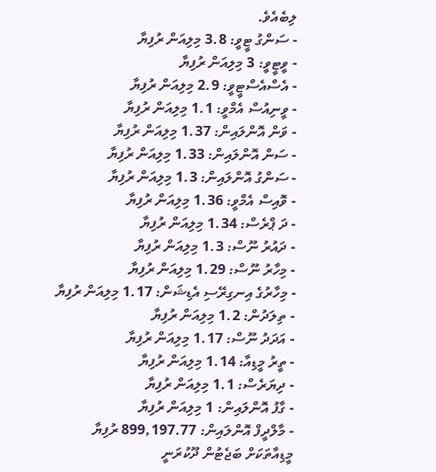ލިބެއެވެ.
- ސަންގު ޓީވީ: 3.8 މިލިއަން ރުފިޔާ
- ވީޓީވީ: 3 މިލިއަން ރުފިޔާ
- އެސްއެސްޓީވީ: 2.9 މިލިއަން ރުފިޔާ
- ވީނިއުސް އެމްވީ: 1.1 މިލިއަން ރުފިޔާ
- ވަން އޮންލައިން: 1.37 މިލިއަން ރުފިޔާ
- ސަން އޮންލައިން: 1.33 މިލިއަން ރުފިޔާ
- ސަންގު އޮންލައިން: 1.3 މިލިއަން ރުފިޔާ
- ވޮއިސް އެމްވީ: 1.36 މިލިއަން ރުފިޔާ
- ދަ ޕްރެސް: 1.34 މިލިއަން ރުފިޔާ
- ދައުރު ނޫސް: 1.3 މިލިއަން ރުފިޔާ
- މިހާރު ނޫސް: 1.29 މިލިއަން ރުފިޔާ
- މިހާރުގެ އިނގިރޭސި އެޑިޝަން: 1.17 މިލިއަން ރުފިޔާ
- ތިލަދުން: 1.2 މިލިއަން ރުފިޔާ
- އަދަދު ނޫސް: 1.17 މިލިއަން ރުފިޔާ
- ތީރު މީޑިއާ: 1.14 މިލިއަން ރުފިޔާ
- ދިޔަރެސް: 1.1 މިލިއަން ރުފިޔާ
- ގާފު އޮންލައިން: 1 މިލިއަން ރުފިޔާ
- މާލްދީފް އޮންލައިން: 899,197.77 ރުފިޔާ
މީޑިއާތަކަށް ބަޖެޓުން ދޫކުރަނީ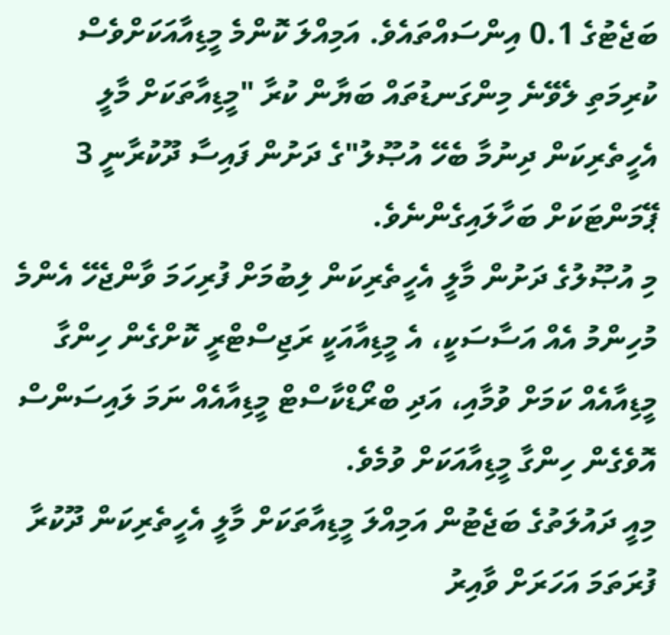ބަޖެޓުގެ 0.1 އިންސައްތައެވެ. އަމިއްލަ ކޮންމެ މީޑިއާއަކަށްވެސް ކުރިމަތި ލެވޭނެ މިންގަނޑުތައް ބަޔާން ކުރާ "މީޑިއާތަކަށް މާލީ އެހީތެރިކަން ދިނުމާ ބެހޭ އުޞޫލު"ގެ ދަށުން ފައިސާ ދޫކުރާނީ 3 ޕޭމަންޓަކަށް ބަހާލައިގެންނެވެ.
މި އުޞޫލުގެ ދަށުން މާލީ އެހީތެރިކަން ލިބުމަށް ފުރިހަމަ ވާންޖެހޭ އެންމެ މުހިންމު އެއް އަސާސަކީ، އެ މީޑިއާއަކީ ރަޖިސްޓްރީ ކޮށްގެން ހިންގާ މީޑިއާއެއް ކަމަށް ވުމާއި، އަދި ބްރޯޑްކާސްޓް މީޑިއާއެއް ނަމަ ލައިސަންސް އޮވެގެން ހިންގާ މީޑިއާއަކަށް ވުމެވެ.
މިއީ ދައުލަތުގެ ބަޖެޓުން އަމިއްލަ މީޑިއާތަކަށް މާލީ އެހީތެރިކަން ދޫކުރާ ފުރަތަމަ އަހަރަށް ވާއިރު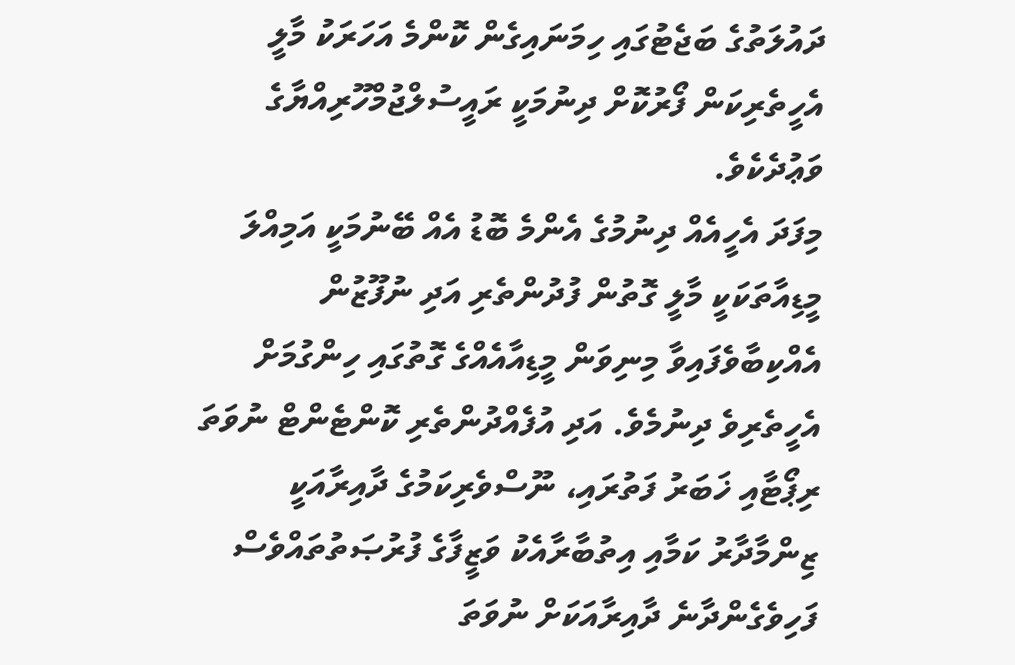ދައުލަތުގެ ބަޖެޓުގައި ހިމަނައިގެން ކޮންމެ އަހަރަކު މާލީ އެހީތެރިކަން ފޯރުކޮށް ދިނުމަކީ ރައީސުލްޖުމްހޫރިއްޔާގެ ވަޢުދެކެވެ.
މިފަދަ އެހީއެއް ދިނުމުގެ އެންމެ ބޮޑު އެއް ބޭނުމަކީ އަމިއްލަ މީޑިއާތަކަކީ މާލީ ގޮތުން ފުދުންތެރި އަދި ނުފޫޒުން އެއްކިބާވެފައިވާ މިނިވަން މީޑިއާއެއްގެ ގޮތުގައި ހިންގުމަށް އެހީތެރިވެ ދިނުމެވެ. އަދި އުފެއްދުންތެރި ކޮންޓެންޓް ނުވަތަ ރިޕޯޓާއި ޚަބަރު ފަތުރައި، ނޫސްވެރިކަމުގެ ދާއިރާއަކީ ޒިންމާދާރު ކަމާއި އިތުބާރާއެކު ވަޒީފާގެ ފުރުޞަތުތައްވެސް ފަހިވެގެންދާނެ ދާއިރާއަކަށް ނުވަތަ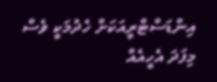އިންޑަސްޓްރީއަކަށް ހެދުމަކީ ވެސް މިފަދަ އެހީއެއް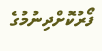ފޯރުކޮށްދިނުމުގެ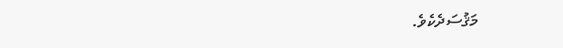މަޤުސަދެކެވެ.